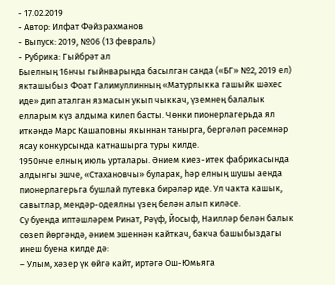- 17.02.2019
- Автор: Илфат Фәйзрахманов
- Выпуск: 2019, №06 (13 февраль)
- Рубрика: Гыйбрәт ал
Быелның 16нчы гыйнварында басылган санда («БГ» №2, 2019 ел) якташыбыз Фоат Галимуллинның «Матурлыкка гашыйк шәхес иде» дип аталган язмасын укып чыккач, үземнең балалык елларым күз алдыма килеп басты. Чөнки пионерлагерьда ял иткәндә Марс Кашаповны якыннан танырга, бергәләп рәсемнәр ясау конкурсында катнашырга туры килде.
1950нче елның июль урталары. Әнием киез-итек фабрикасында алдынгы эшче, «Стахановчы» буларак, һәр елның шушы аенда пионерлагерьга бушлай путевка бирәләр иде. Ул чакта кашык, савытлар, мендәр-одеялны үзең белән алып киләсе.
Су буенда иптәшләрем Ринат, Рәүф, Йосыф, Наилләр белән балык сөзеп йөргәндә, әнием эшеннән кайткач, бакча башыбыздагы инеш буена килде дә:
– Улым, хәзер үк өйгә кайт, иртәгә Ош-Юмьяга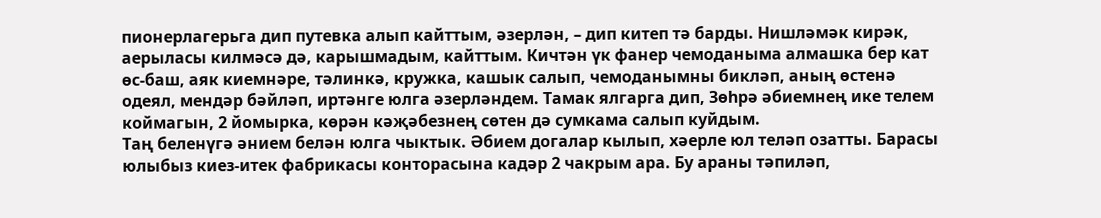пионерлагерьга дип путевка алып кайттым, әзерлән, – дип китеп тә барды. Нишләмәк кирәк, аерыласы килмәсә дә, карышмадым, кайттым. Кичтән үк фанер чемоданыма алмашка бер кат өс-баш, аяк киемнәре, тәлинкә, кружка, кашык салып, чемоданымны бикләп, аның өстенә одеял, мендәр бәйләп, иртәнге юлга әзерләндем. Тамак ялгарга дип, Зөһрә әбиемнең ике телем коймагын, 2 йомырка, көрән кәҗәбезнең сөтен дә сумкама салып куйдым.
Таң беленүгә әнием белән юлга чыктык. Әбием догалар кылып, хәерле юл теләп озатты. Барасы юлыбыз киез-итек фабрикасы конторасына кадәр 2 чакрым ара. Бу араны тәпиләп,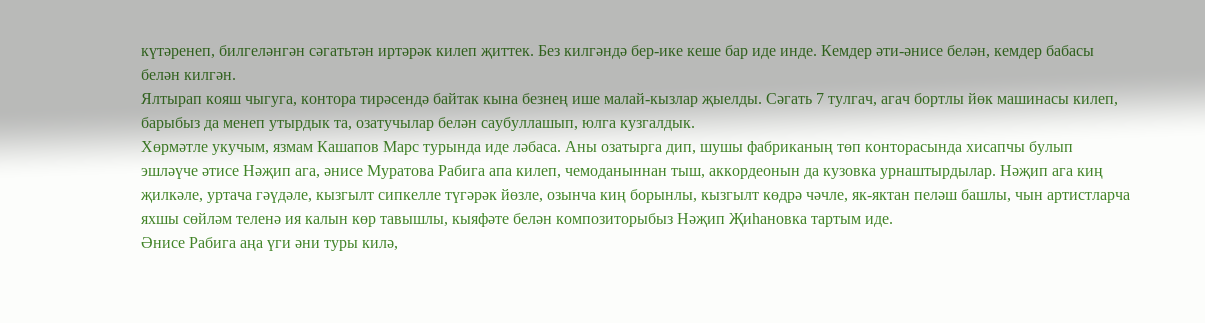күтәренеп, билгеләнгән сәгатьтән иртәрәк килеп җиттек. Без килгәндә бер-ике кеше бар иде инде. Кемдер әти-әнисе белән, кемдер бабасы белән килгән.
Ялтырап кояш чыгуга, контора тирәсендә байтак кына безнең ише малай-кызлар җыелды. Сәгать 7 тулгач, агач бортлы йөк машинасы килеп, барыбыз да менеп утырдык та, озатучылар белән саубуллашып, юлга кузгалдык.
Хөрмәтле укучым, язмам Кашапов Марс турында иде ләбаса. Аны озатырга дип, шушы фабриканың төп конторасында хисапчы булып эшләүче әтисе Нәҗип ага, әнисе Муратова Рабига апа килеп, чемоданыннан тыш, аккордеонын да кузовка урнаштырдылар. Нәҗип ага киң җилкәле, уртача гәүдәле, кызгылт сипкелле түгәрәк йөзле, озынча киң борынлы, кызгылт көдрә чәчле, як-яктан пеләш башлы, чын артистларча яхшы сөйләм теленә ия калын көр тавышлы, кыяфәте белән композиторыбыз Нәҗип Җиһановка тартым иде.
Әнисе Рабига аңа үги әни туры килә,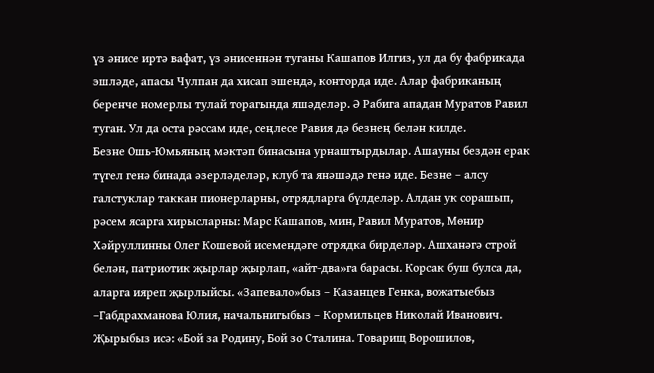үз әнисе иртә вафат, үз әнисеннән туганы Кашапов Илгиз, ул да бу фабрикада эшләде, апасы Чулпан да хисап эшендә, конторда иде. Алар фабриканың беренче номерлы тулай торагында яшәделәр. Ә Рабига ападан Муратов Равил туган. Ул да оста рәссам иде, сеңлесе Равия дә безнең белән килде.
Безне Ошь-Юмьяның мәктәп бинасына урнаштырдылар. Ашауны бездән ерак түгел генә бинада әзерләделәр, клуб та янәшәдә генә иде. Безне – алсу галстуклар таккан пионерларны, отрядларга бүлделәр. Алдан ук сорашып, рәсем ясарга хирысларны: Марс Кашапов, мин, Равил Муратов, Мөнир Хәйруллинны Олег Кошевой исемендәге отрядка бирделәр. Ашханәгә строй белән, патриотик җырлар җырлап, «айт-два»га барасы. Корсак буш булса да, аларга ияреп җырлыйсы. «Запевало»быз – Казанцев Генка, вожатыебыз –Габдрахманова Юлия, начальнигыбыз – Кормильцев Николай Иванович. Җырыбыз исә: «Бой за Родину, Бой зо Сталина. Товарищ Ворошилов,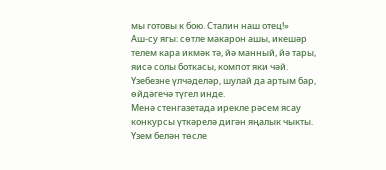мы готовы к бою. Сталин наш отец!»
Аш-су ягы: сөтле макарон ашы, икешәр телем кара икмәк тә, йә манный, йә тары, яисә солы боткасы, компот яки чәй. Үзебезне үлчәделәр, шулай да артым бар, өйдәгечә түгел инде.
Менә стенгазетада ирекле рәсем ясау конкурсы үткәрелә дигән яңалык чыкты. Үзем белән төсле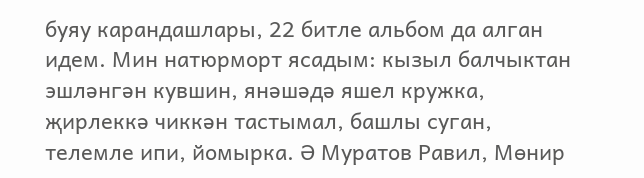буяу карандашлары, 22 битле альбом да алган идем. Мин натюрморт ясадым: кызыл балчыктан эшләнгән кувшин, янәшәдә яшел кружка, җирлеккә чиккән тастымал, башлы суган, телемле ипи, йомырка. Ә Муратов Равил, Мөнир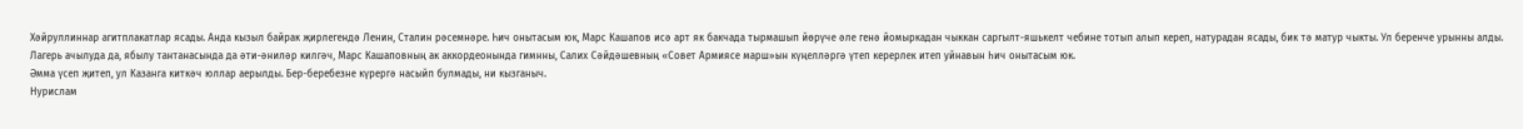Хәйруллиннар агитплакатлар ясады. Анда кызыл байрак җирлегендә Ленин, Сталин рәсемнәре. Һич онытасым юк, Марс Кашапов исә арт як бакчада тырмашып йөрүче әле генә йомыркадан чыккан саргылт-яшькелт чебине тотып алып кереп, натурадан ясады, бик тә матур чыкты. Ул беренче урынны алды. Лагерь ачылуда да, ябылу тантанасында да әти-әниләр килгәч, Марс Кашаповның ак аккордеонында гимнны, Салих Сәйдәшевның «Совет Армиясе марш»ын күңелләргә үтеп керерлек итеп уйнавын һич онытасым юк.
Әмма үсеп җитеп, ул Казанга киткәч юллар аерылды. Бер-беребезне күрергә насыйп булмады, ни кызганыч.
Нурислам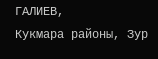ГАЛИЕВ,
Кукмара районы, Зур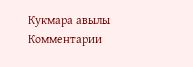Кукмара авылы
Комментарии